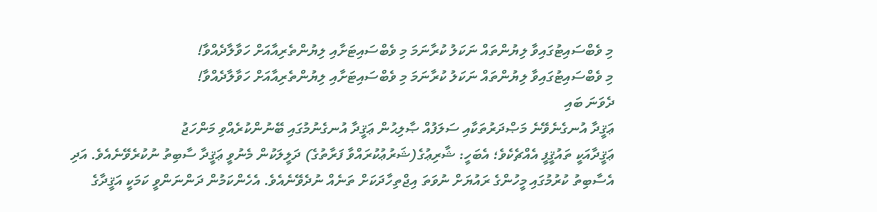މި ވެބްސައިޓުގައިވާ ލިޔުންތައް ނަކަލު ކުރާނަމަ މި ވެބްސައިޓަށާއި ލިޔުންތެރިއާއަށް ހަވާލާދެއްވާ!
މި ވެބްސައިޓުގައިވާ ލިޔުންތައް ނަކަލު ކުރާނަމަ މި ވެބްސައިޓަށާއި ލިޔުންތެރިއާއަށް ހަވާލާދެއްވާ!
ދެވަނަ ބައި
ޢަޤީދާ އުނގެނެވޭނެ މަޞްދަރުތަކާއި ސަލަފުއް ޞާލިޙުން ޢަޤީދާ އުނގެނުމުގައި ބޭނުންކުރެއްވި މަންހަޖު
ޢަޤީދާއަކީ ތައުޤީފީ އެއްޗެކެވެ؛ އެބަހީ: ޝާރިޢުގެ(ޝަރުޢުކުރައްވާ ފަރާތުގެ) ދަލީލަކުން މެނުވީ ޢަޤީދާ ސާބިތު ނުކުރެވޭނެއެވެ. އަދި އެސާބިތު ކުރުމުގައި މީހުންގެ ރައުޔަށް ނުވަތަ އިޖްތިހާދަކަށް ތަނެއް ނުދެވޭނެއެވެ. އެހެންކަމުން ދަންނަންވީ ކަމަކީ އަޤީދާގެ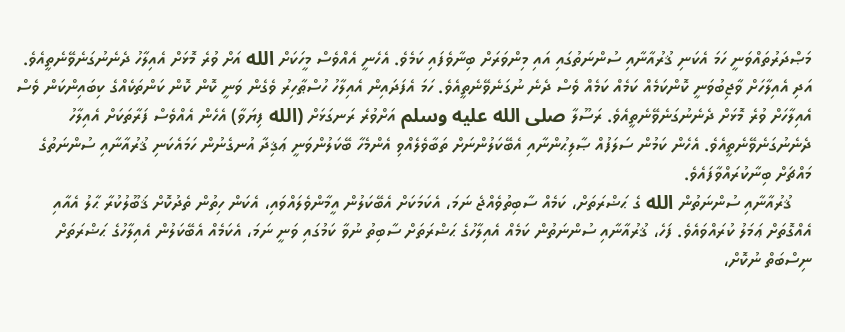މަޞްދަރުތައްވަނީ ހަމަ އެކަނި ޤުރުއާނާއި ސުންނަތުގައި އައި މިންވަރަށް ބިނާވެފައި ކަމެވެ. އެހެނީ އެއްވެސް މީހަކަށް الله އަށް ވުރެ މޮޅަށް އެއިލާހު ދެނެނުގަނެވޭނެތީއެވެ. އަދި އެއިލާހަށް ވާޖިބުވަނީ ކޮންކަމެއް ކަމެއް ކަމެއް ވެސް ދެނެ ނުގަނެވޭނެތީއެވެ. ހަމަ އެފަދައިން އެއިލާހު ހުސްޠާހިރު ވެގެން ވަނީ ކޮން ކޮން ކަންތަކެއްގެ ކިބައިންކަން ވެސް އެއިލާހަށް ވުރެ މޮޅަށް ދެނެނުގަނެވޭނެތީއެވެ. ރަސޫލާ صلى الله عليه وسلم އަށްވުރެ ރަނގަޅަށް (الله ފިޔަވާ) އެހެން އެއްވެސް ފަރާތަކަށް އެއިލާހު ދެނެނުގަނެވޭނެތީއެވެ. އެހެން ކަމުން ސަލަފުއް ޞާލިޙުންނާއި އެބޭކަލުންނަށް ތަބާވެލެއްވި އެންމެހާ ބޭކަލުންވަނީ ޢަޤިދާ އުނގެނުން ހަމައެކަނި ޤުރުއާނާއި ސުންނަތުގެ މައްޗަށް ބިނާކުރައްވާފައެވެ.
    ޤުރުއާނާއި ސުންނަތުން الله ގެ ޙަޟްރަތަށް، ކަމެއް ސާބިތުވެއްޖެ ނަމަ، އެކަމަކަށް އެބޭކަލުން އީމާންވެލައްވައި، އެކަން ހިތުން ތެދުކޮށް ޤަބޫލުކުރާ ޙާލު އެއާއި އެއްގޮތަށް ޢަމަލު ކުރައްވައެވެ. ފަހެ، ޤުރުއާނާއި ސުންނަތުން ކަމެއް އެއިލާހުގެ ޙަޟްރަތަށް ސާބިތު ނުވާ ކަމުގައި ވަނީ ނަމަ، އެކަމެއް އެބޭކަލުން އެއިލާހުގެ ޙަޟްރަތަށް ނިސްބަތް ނުކޮށް،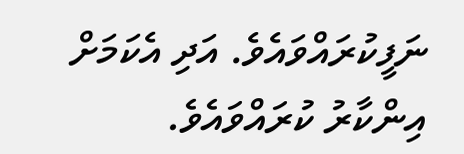ނަފީކުރައްވައެވެ. އަދި އެކަމަށް އިންކާރު ކުރައްވައެވެ.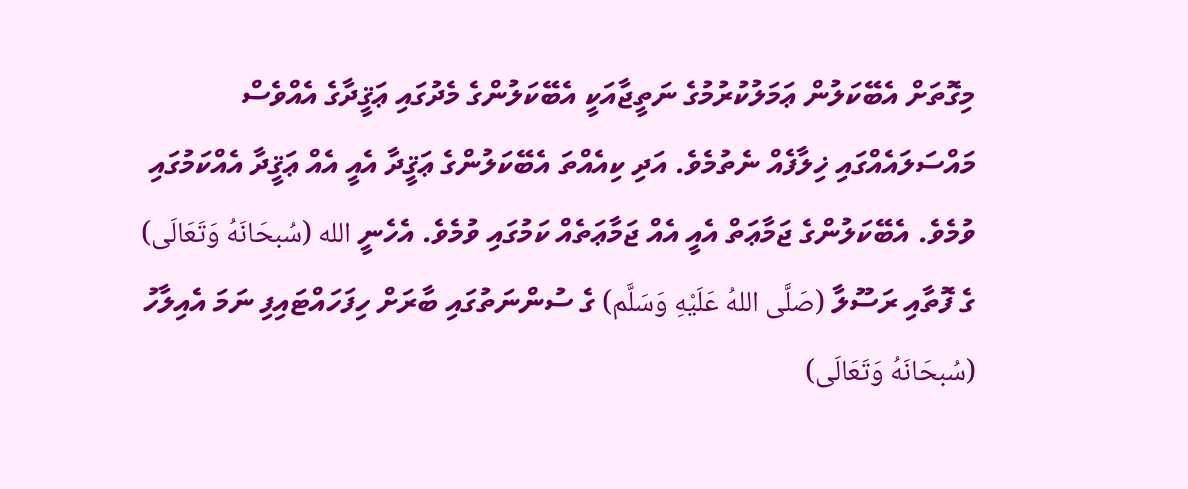މިގޮތަށް އެބޭކަލުން ޢަމަލުކުރުމުގެ ނަތީޖާއަކީ އެބޭކަލުންގެ މެދުގައި ޢަޤީދާގެ އެއްވެސް މައްސަލައެއްގައި ޚިލާފެއް ނެތުމެވެ. އަދި ކިއެއްތަ އެބޭކަލުންގެ ޢަޤީދާ އެއީ އެއް ޢަޤީދާ އެއްކަމުގައި ވުމެވެ. އެބޭކަލުންގެ ޖަމާޢަތް އެއީ އެއް ޖަމާޢަތެއް ކަމުގައި ވުމެވެ. އެހެނީ الله (سُبحَانَهُ وَتَعَالَى) ގެ ފޮތާއި ރަސޫލާ (صَلَّى اللهُ عَلَيْهِ وَسَلَّم) ގެ ސުންނަތުގައި ބާރަށް ހިފަހައްޓައިފި ނަމަ އެއިލާހު (سُبحَانَهُ وَتَعَالَى)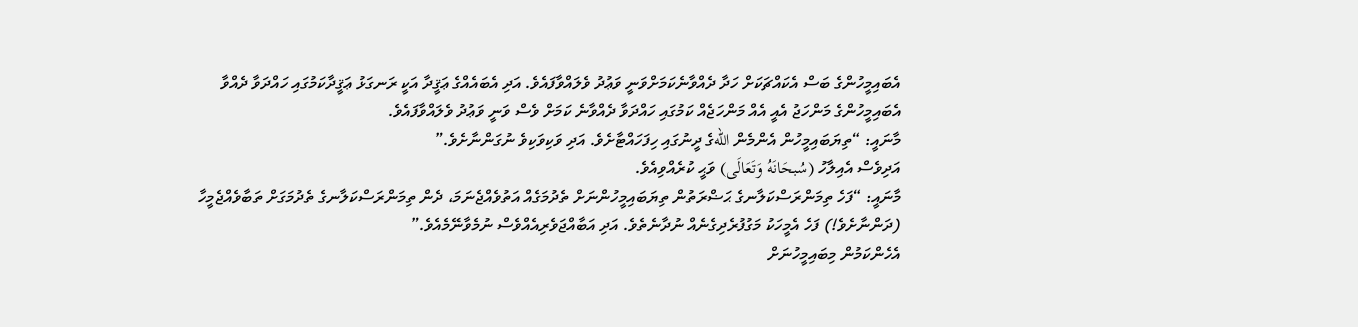އެބައިމީހުންގެ ބަސް އެކައްޗަކަށް ހަދާ ދެއްވާނެކަމަށްވަނީ ވަޢުދު ވެލައްވާފައެވެ. އަދި އެބައެއްގެ ޢަޤީދާ އަކީ ރަނގަޅު ޢަޤީދާކަމުގައި ހައްދަވާ ދެއްވާ އެބައިމީހުންގެ މަންހަޖު އެއީ އެއް މަންހަޖެއް ކަމުގައި ހައްދަވާ ދެއްވާނެ ކަމަށް ވެސް ވަނީ ވަޢުދު ވެލައްވާފައެވެ.
މާނައީ: “ތިޔަބައިމީހުން އެންމެން اللهގެ ދީނުގައި ހިފަހައްޓާށެވެ. އަދި ވަކިވަކިވެ ނުގަންނާށެވެ.”
އަދިވެސް އެއިލާހު (سُبحَانَهُ وَتَعَالَى) ވަޙީ ކުރެއްވިއެވެ.
މާނައީ: “ފަހެ ތިމަންރަސްކަލާނގެ ޙަޟްރަތުން ތިޔަބައިމީހުންނަށް ތެދުމަގެއް އަތުވެއްޖެނަމަ، ދެން ތިމަންރަސްކަލާނގެ ތެދުމަގަށް ތަބާވެއްޖެމީހާ (ދަންނާށެވެ!) ފަހެ އެމީހަކު މަގުފުރެދިގެނެއް ނުދާނެތެވެ. އަދި އަބާއްޖަވެރިއެއްވެސް ނުމެވާނޭމެއެވެ.”
އެހެންކަމުން މިބައިމީހުނަށް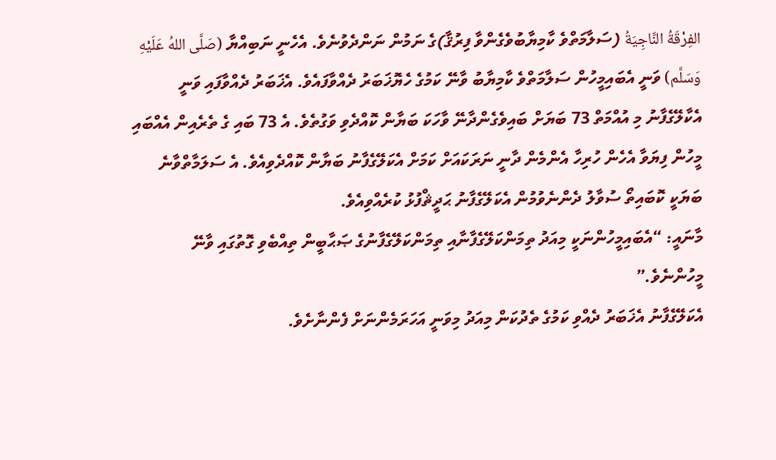الفِرْقَةُ النَّاجِيَةُ (ސަލާމަތްވެ ކާމިޔާބުވެގެންވާ ފިރުޤާ)ގެ ނަމުން ނަންދެވުނެވެ. އެހެނީ ނަބިއްޔާ (صَلَّى اللهُ عَلَيْهِ وَسَلَّم) ވަނީ އެބައިމީހުން ސަލާމަތްވެ ކާމިޔާބު ވާނޭ ކަމުގެ ހެޔޮޚަބަރު ދެއްވާފައެވެ. އެޚަބަރު ދެއްވާފައި ވަނީ އެކާލޭގެފާނު މި އުއްމަތް 73 ބަޔަށް ބައިވެގެންދާނޭ ވާހަކަ ބަޔާން ކޮއްދެވި ވަގުތެވެ. އެ 73 ބައި ގެ ތެރެއިން އެއްބައި މީހުން ފިޔަވާ އެހެން ހުރިހާ އެންމެން ދާނީ ނަރަކައަށް ކަމަށް އެކަލޭގެފާނު ބަޔާން ކޮއްދެވިއެވެ. އެ ސަލަމާތްވާނެ ބަޔަކީ ކޮބައިތޯ ސުވާލު ދެންނެވުމުން އެކަލޭގެފާނު ޙަދީޘްފުޅު ކުރެއްވިއެވެ.
މާނައީ: “އެބައިމީހުންނަކީ މިއަދު ތިމަންކަލޭގެފާނާއި ތިމަންކަލޭގެފާނުގެ ޞަޙާބީން ތިއްބެވި ގޮތުގައި ވާނޭ މީހުންނެވެ.”
އެކަލޭގެފާނު އެޚަބަރު ދެއްވި ކަމުގެ ތެދުކަން މިއަދު މިވަނީ އަހަރަމެންނަށް ފެންނާށެވެ.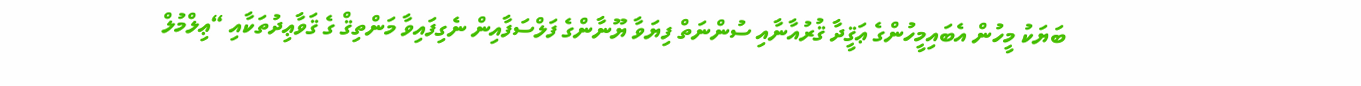ބަޔަކު މީހުން އެބައިމީހުންގެ ޢަޤީދާ ޤުރުއާނާއި ސުންނަތް ފިޔަވާ ޔޫނާންގެ ފަލްސަފާއިން ނެގިފައިވާ މަންތިޤް ގެ ޤަވާޢިދުތަކާއި “ޢިލްމުލް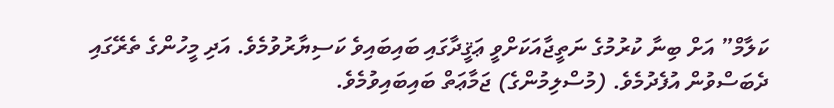ކަލާމް” އަށް ބިނާ ކުރުމުގެ ނަތީޖާއަކަށްވީ ޢަޤީދާގައި ބައިބައިވެ ކަސިޔާރުވުމެވެ. އަދި މީހުންގެ ތެރޭގައި ދެބަސްވުން އުފެދުމެވެ. (މުސްލިމުންގެ) ޖަމާޢަތް ބައިބައިވުމެވެ.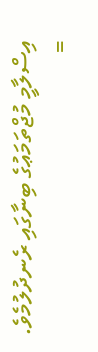އިސްލާމީ މުޖްތަމަޢުގެ ބިނާގައި ރެނދުލުމެވެ.
=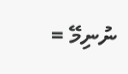ނުނިމޭ =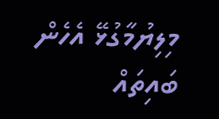މިލިޔުމާގުޅޭ އެހެން ބައިތައް